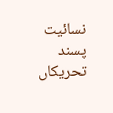نسائیت پسند تحریکاں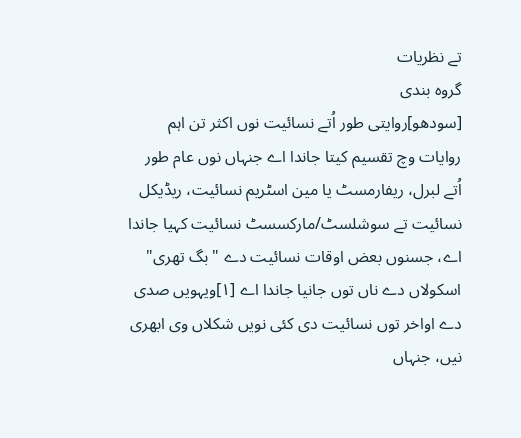تے نظریات
گروہ بندی
[سودھو]روايتی طور اُتے نسائیت نوں اکثر تن اہم روایات وچ تقسیم کيتا جاندا اے جنہاں نوں عام طور اُتے لبرل، ریفارمسٹ یا مین اسٹریم نسائیت، ریڈیکل نسائیت تے سوشلسٹ/مارکسسٹ نسائیت کہیا جاندا اے، جسنوں بعض اوقات نسائیت دے "بگ تھری" اسکولاں دے ناں توں جانیا جاندا اے [۱]ویہويں صدی دے اواخر توں نسائیت دی کئی نويں شکلاں وی ابھری نيں، جنہاں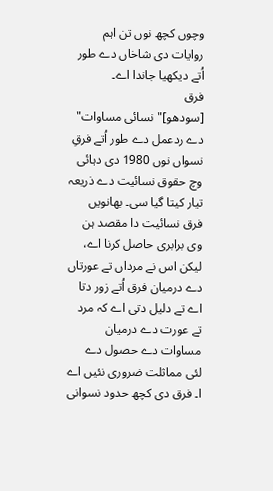وچوں کچھ نوں تن اہم روایات دی شاخاں دے طور اُتے دیکھیا جاندا اے۔
فرق
[سودھو]"نسائی مساوات" دے ردعمل دے طور اُتے فرقِ نسواں نوں 1980 دی دہائی وچ حقوق نسائیت دے ذریعہ تیار کيتا گیا سی۔ بھانويں فرق نسائیت دا مقصد ہن وی برابری حاصل کرنا اے، لیکن اس نے مرداں تے عورتاں دے درمیان فرق اُتے زور دتا اے تے دلیل دتی اے کہ مرد تے عورت دے درمیان مساوات دے حصول دے لئی مماثلت ضروری نئيں اے ا۔ فرق دی کچھ حدود نسوانی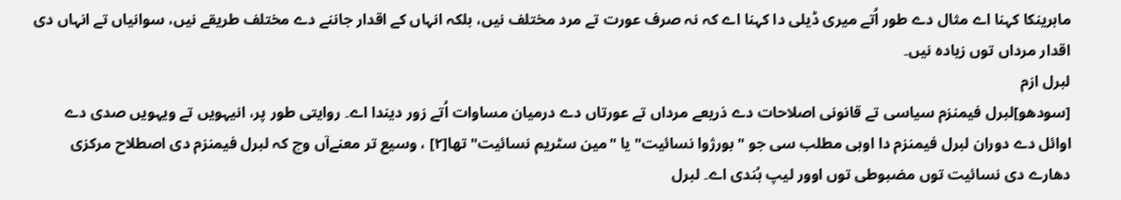ماہرینکا کہنا اے مثال دے طور اُتے میری ڈیلی دا کہنا اے کہ نہ صرف عورت تے مرد مختلف نيں، بلکہ انہاں کے اقدار جاننے دے مختلف طریقے نيں، سوانیاں تے انہاں دی اقدار مرداں توں زیادہ نيں۔
لبرل ازم
[سودھو]لبرل فیمنزم سیاسی تے قانونی اصلاحات دے ذریعے مرداں تے عورتاں دے درمیان مساوات اُتے زور دیندا اے۔ روايتی طور پر، انیہويں تے ویہويں صدی دے اوائل دے دوران لبرل فیمنزم دا اوہی مطلب سی جو "بورژوا نسائیت" یا "مین سٹریم نسائیت" تھا[۲] ، وسیع تر معنےآں وچ کہ لبرل فیمنزم دی اصطلاح مرکزی دھارے دی نسائیت توں مضبوطی توں اوور لیپ ہُندی اے۔ لبرل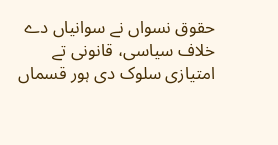حقوق نسواں نے سوانیاں دے خلاف سیاسی، قانونی تے امتیازی سلوک دی ہور قسماں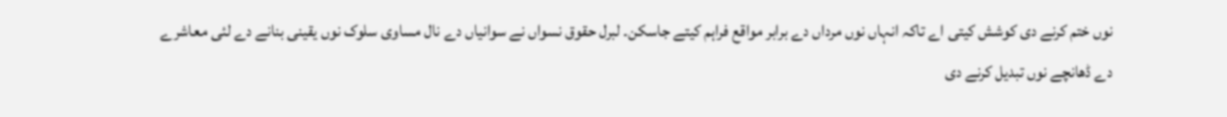نوں ختم کرنے دی کوشش کيتی اے تاکہ انہاں نوں مرداں دے برابر مواقع فراہم کیتے جاسکن۔ لبرل حقوق نسواں نے سوانیاں دے نال مساوی سلوک نوں یقینی بنانے دے لئی معاشرے دے ڈھانچے نوں تبدیل کرنے دی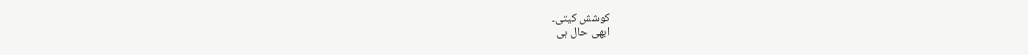کوشش کيتی۔
ابھی حال ہی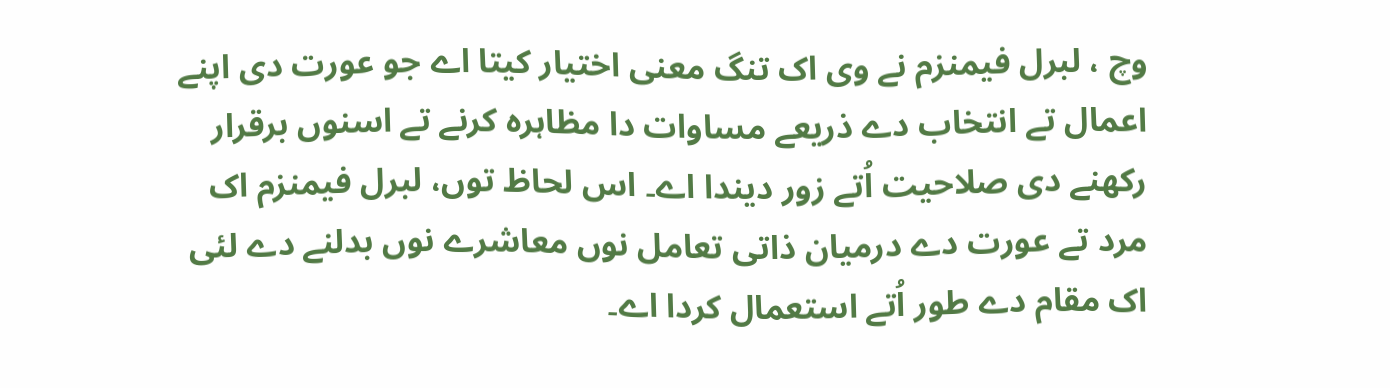وچ ، لبرل فیمنزم نے وی اک تنگ معنی اختیار کيتا اے جو عورت دی اپنے اعمال تے انتخاب دے ذریعے مساوات دا مظاہرہ کرنے تے اسنوں برقرار رکھنے دی صلاحیت اُتے زور دیندا اے۔ اس لحاظ توں، لبرل فیمنزم اک مرد تے عورت دے درمیان ذاتی تعامل نوں معاشرے نوں بدلنے دے لئی اک مقام دے طور اُتے استعمال کردا اے۔